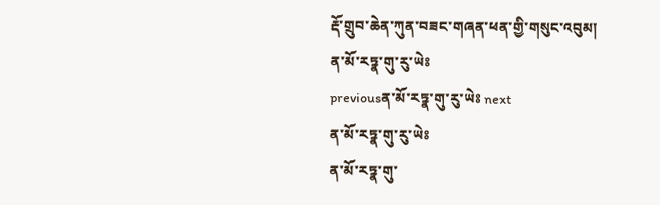རྡོ་གྲུབ་ཆེན་ཀུན་བཟང་གཞན་ཕན་གྱི་གསུང་འབུམ།
ན་མོ་རཏྣ་གུ་རུ་ཡེཿ
previousན་མོ་རཏྣ་གུ་རུ་ཡེཿ next
ན་མོ་རཏྣ་གུ་རུ་ཡེཿ
ན་མོ་རཏྣ་གུ་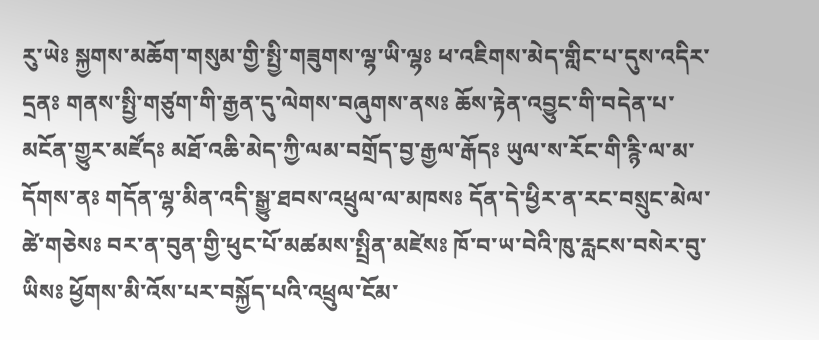རུ་ཡེཿ སྐྱགས་མཆོག་གསུམ་གྱི་སྤྱི་གཟུགས་ལྷ་ཡི་ལྷཿ ཕ་འཇིགས་མེད་གླིང་པ་དུས་འདིར་དྲནཿ གནས་སྤྱི་གཙུག་གི་རྒྱན་དུ་ལེགས་བཞུགས་ནསཿ ཆོས་རྟེན་འབྱུང་གི་བདེན་པ་མངོན་གྱུར་མཛོདཿ མཐོ་འཆི་མེད་ཀྱི་ལམ་བགྲོད་བྱ་རྒྱལ་རྒོདཿ ཡུལ་ས་རོང་གི་རྙི་ལ་མ་དོགས་ནཿ གདོན་ལྷ་མིན་འདི་སྒྱུ་ཐབས་འཕྲུལ་ལ་མཁསཿ དོན་དེ་ཕྱིར་ན་རང་བསྲུང་མེལ་ཚེ་གཅེསཿ བར་ན་བུན་གྱི་ཕུང་པོ་མཚམས་སྤྲིན་མཛེསཿ ཁོ་བ་ཡ་བེའི་ཁུ་རླངས་བསེར་བུ་ཡིསཿ ཕྱོགས་མི་འོས་པར་བསྐྱོད་པའི་འཕྲུལ་ངོམ་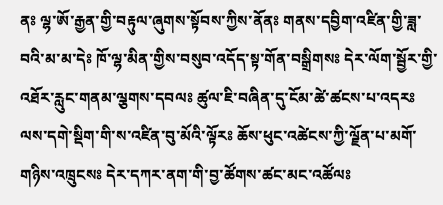ནཿ ལྷ་ཨོ་རྒྱན་གྱི་བརྟུལ་ཞུགས་སྟོབས་ཀྱིས་ནོནཿ གནས་དབྱིག་འཛིན་གྱི་ཟླ་བའི་མ་མ་དེཿ ཁོ་ལྷ་མིན་གྱིས་བསུབ་འདོད་སྟ་གོན་བསྒྲིགསཿ དེར་ལོག་སྦྱོར་གྱི་འཐོར་རླུང་གནམ་ལྕགས་དབལཿ ཚུལ་ཇི་བཞིན་དུ་ངོམ་ཚེ་ཚངས་པ་འདརཿ ལས་དགེ་སྡིག་གི་ས་འཛིན་བུ་མོའི་ལྟོརཿ ཆོས་ཕུང་འཚེངས་ཀྱི་ལྗོན་པ་མགོ་གཉིས་འཁྲུངསཿ དེར་དཀར་ནག་གི་བྱ་ཚོགས་ཚང་མང་འཚོལཿ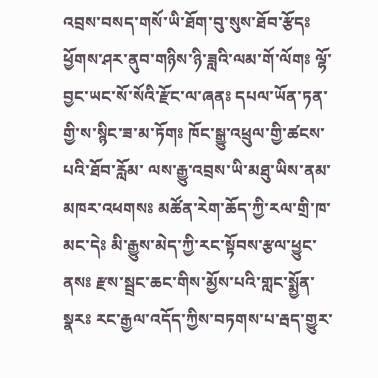འབྲས་བསད་གསོ་ཡི་ཐོག་བུ་སུས་ཐོབ་རྩོདཿ ཕྱོགས་ཤར་ནུབ་གཉིས་ཉི་ཟླའི་ལམ་གོ་ལོགཿ ལྷོ་བྱང་ཡང་སོ་སོའི་རྫོང་ལ་ཞནཿ དཔལ་ཡོན་ཏན་གྱི་ས་སྙིང་ཟ་མ་ཏོགཿ ཁོང་སྒྱུ་འཕྲུལ་གྱི་ཚངས་པའི་ཐོབ་རློམ་ ལས་རྒྱུ་འབྲས་ཡི་མཐུ་ཡིས་ནམ་མཁར་འཕགསཿ མཚོན་རེག་ཆོད་ཀྱི་རལ་གྲི་ཁ་མང་དེཿ མི་རྒྱུས་མེད་ཀྱི་རང་སྟོབས་རྩལ་ཕྱུང་ནསཿ རྫས་སྦྲང་ཆང་གིས་མྱོས་པའི་གླང་སྨྱོན་སྣརཿ རང་རྒྱལ་འདོད་ཀྱིས་བཏགས་པ་རྦད་གྱུར་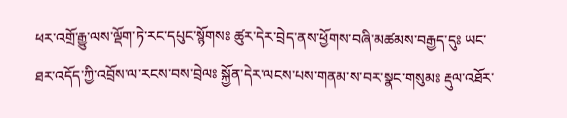ཕར་འགྲོ་རྒྱུ་ལས་ལྡོག་ཏེ་རང་དཔུང་སྙོགསཿ ཚུར་དེར་བྲེད་ནས་ཕྱོགས་བཞི་མཚམས་བརྒྱད་དུཿ ཡང་ཐར་འདོད་ཀྱི་འབྲོས་ལ་རངས་བས་བྲེལཿ སྐྱོན་དེར་ལངས་པས་གནམ་ས་བར་སྣང་གསུམཿ རྡུལ་འཐོར་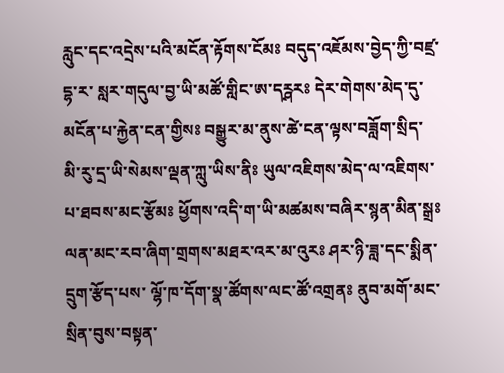རླུང་དང་འདྲེས་པའི་མངོན་རྟོགས་ངོམཿ བདུད་འཇོམས་བྱེད་ཀྱི་བཛྲ་དྷ་ར་ སླར་གདུལ་བྱ་ཡི་མཚོ་གླིང་ཨ་དཪྴརཿ དེར་གེགས་མེད་དུ་མངོན་པ་རྐྱེན་ངན་གྱིསཿ བསྒྱུར་མ་ནུས་ཚེ་ངན་ལྟས་བཟློག་སྲིད་ མི་རུ་དྲ་ཡི་སེམས་ལྡན་ཀླུ་ཡིས་ནིཿ ཡུལ་འཇིགས་མེད་ལ་འཇིགས་པ་ཐབས་མང་རྩོམཿ ཕྱོགས་འདི་ག་ཡི་མཚམས་བཞིར་སྙན་མིན་སྒྲཿ ལན་མང་རབ་ཞིག་གྲགས་མཐར་འར་མ་འུརཿ ཤར་ཉི་ཟླ་དང་སྨིན་དྲུག་རྩོད་པས་ ལྷོ་ཁ་དོག་སྣ་ཚོགས་ལང་ཚོ་འགྲནཿ ནུབ་མགོ་མང་སྲིན་བུས་བསྟན་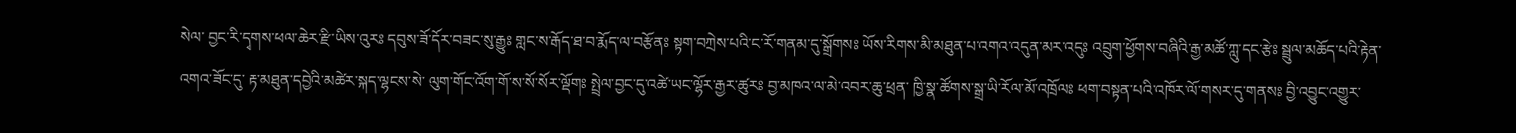སེལ་ བྱང་རི་དྭགས་ཕལ་ཆེར་རྫི་ཡིས་འུརཿ དབུས་ཟོ་དོར་བཟང་སུ་རྒྱུཿ གླང་ས་རྒོད་ཐ་བ་རྨོད་ལ་བརྩོནཿ སྟག་བཀྲེས་པའི་ང་རོ་གནམ་དུ་སྒྲོགསཿ ཡོས་རིགས་མི་མཐུན་པ་འགའ་འདུན་མར་འདུཿ འབྲུག་ཕྱོགས་བཞིའི་རྒྱ་མཚོ་ཀླུ་དང་རྩེཿ སྦྲུལ་མཆོད་པའི་རྟེན་འགའ་ཟོང་དུ་ རྟ་མཐུན་དབྱེའི་མཚེར་སྐད་ལྷངས་སེ་ ལུག་གོང་འོག་གོ་ས་སོ་སོར་ལྡོགཿ སྤྲེལ་བྱང་དུ་འཚེ་ཡང་ལྷོར་རྒྱར་ཚུརཿ བྱ་མཁའ་ལ་མེ་འབར་ཆུ་ཕྲན་ ཁྱི་སྣ་ཚོགས་སྒྲ་ཡི་རོལ་མོ་འཁྲོལཿ ཕག་བསྟན་པའི་འཁོར་ལོ་གསར་དུ་གནསཿ བྱི་འབྱུང་འགྱུར་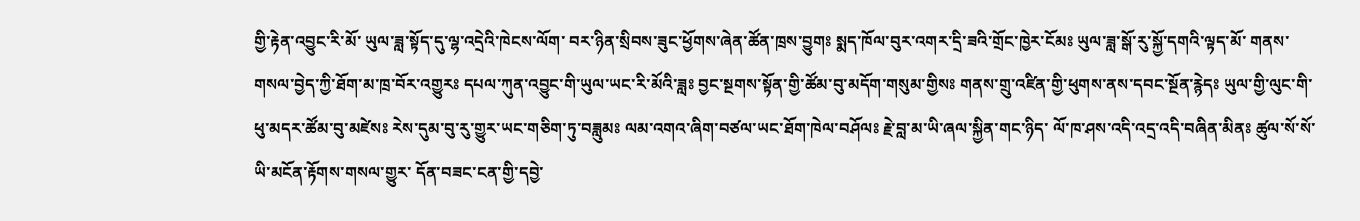གྱི་རྟེན་འབྱུང་རི་མོ་ ཡུལ་ཟླ་སྟོད་དུ་ལྷ་འདྲེའི་ཁེངས་ལོག་ བར་ཉིན་སྲིབས་ཟུང་ཕྱོགས་ཞེན་ཚོན་ཁྲས་བྱུགཿ སྨད་ཁོལ་བུར་འགར་དྲི་ཟའི་གྲོང་ཁྱེར་ངོམཿ ཡུལ་ཟླ་སྒོ་རུ་སྐྱོ་དགའི་ལྟད་མོ་ གནས་གསལ་བྱེད་ཀྱི་ཐོག་མ་ཁྲ་བོར་འགྱུརཿ དཔལ་ཀུན་འབྱུང་གི་ཡུལ་ཡང་རི་མོའི་ཟླཿ བྱང་སྔགས་སྟོན་གྱི་ཚོམ་བུ་མདོག་གསུམ་གྱིསཿ གནས་གྲུ་འཛིན་གྱི་ཕུགས་ནས་དབང་སྔོན་རྙེདཿ ཡུལ་གྱི་ལུང་གི་ཕུ་མདར་ཚོམ་བུ་མཛེསཿ རེས་དུམ་བུ་རུ་གྱུར་ཡང་གཅིག་ཏུ་བཟླུམཿ ལམ་འགའ་ཞིག་བཙལ་ཡང་ཐོག་ཁེལ་བཤོལཿ རྗེ་བླ་མ་ཡི་ཞལ་སྐྱིན་གང་ཉིད་ ལོ་ཁ་ཤས་འདི་འདྲ་འདི་བཞིན་མིནཿ ཚུལ་སོ་སོ་ཡི་མངོན་རྟོགས་གསལ་གྱུར་ དོན་བཟང་ངན་གྱི་དབྱེ་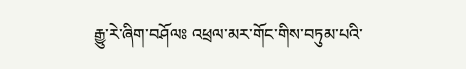རྒྱུ་རེ་ཞིག་བཤོལཿ འཕྲལ་མར་གོང་གིས་བཏུམ་པའི་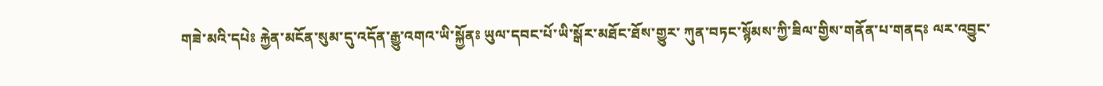གཟེ་མའི་དཔེཿ རྐྱེན་མངོན་སུམ་དུ་འདོན་རྒྱུ་འགའ་ཡི་སྐྱོནཿ ཡུལ་དབང་པོ་ཡི་སྒོར་མཐོང་ཐོས་གྱུར་ ཀུན་བཏང་སྙོམས་ཀྱི་ཟིལ་གྱིས་གནོན་པ་གནདཿ ལར་འབྱུང་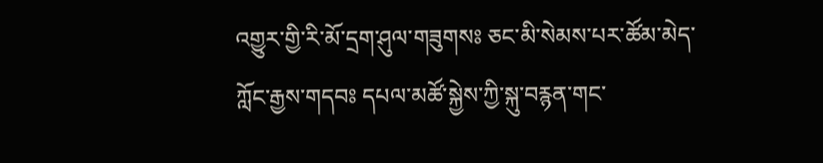འགྱུར་གྱི་རི་མོ་དྲག་ཤུལ་གཟུགསཿ ཅང་མི་སེམས་པར་ཚོམ་མེད་ཀློང་རྒྱས་གདབཿ དཔལ་མཚོ་སྐྱེས་ཀྱི་སྐུ་བརྙན་གང་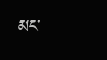མང་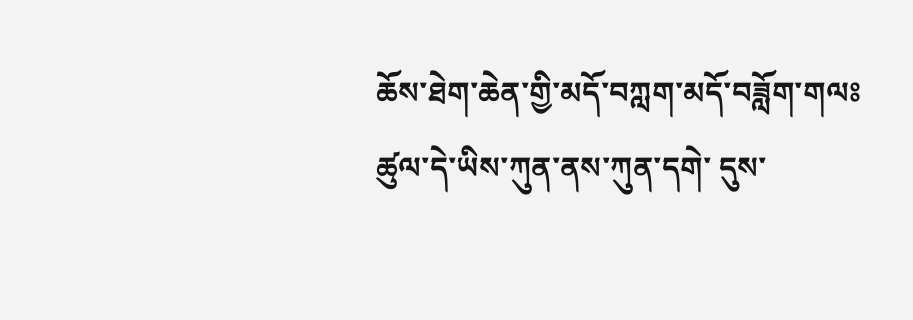ཆོས་ཐེག་ཆེན་གྱི་མདོ་བཀླག་མདོ་བཟློག་གལཿ ཚུལ་དེ་ཡིས་ཀུན་ནས་ཀུན་དགེ་ དུས་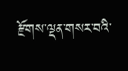རྫོགས་ལྡན་གསར་བའི་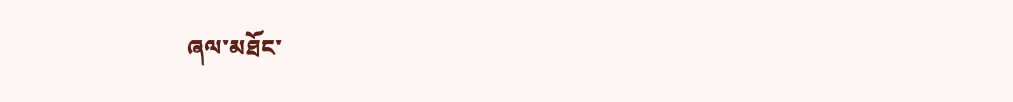ཞལ་མཐོང་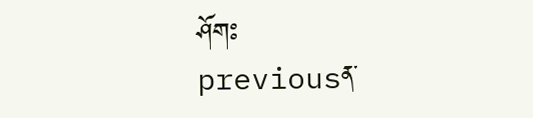ཤོགཿ
previousན་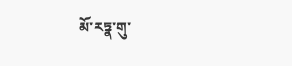མོ་རཏྣ་གུ་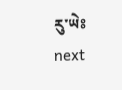རུ་ཡེཿ next